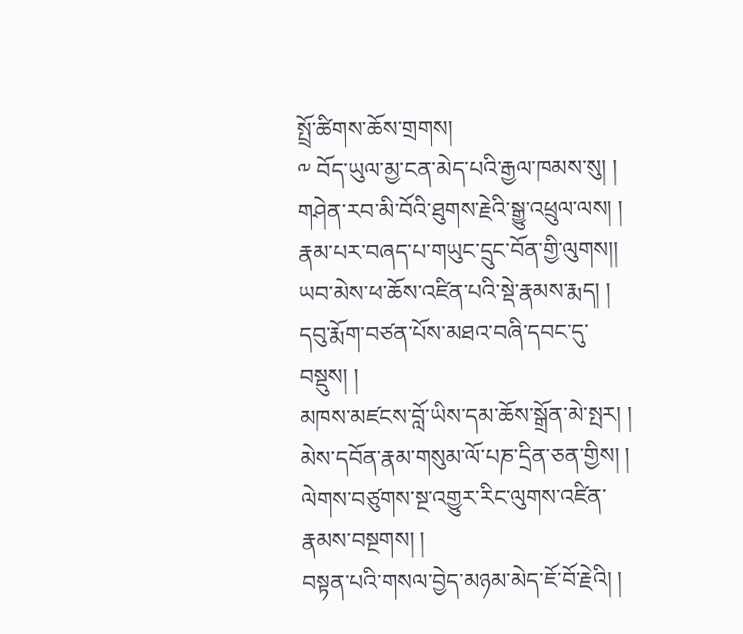སྤྲོ་ཚིགས་ཆོས་གྲགས།
༸ བོད་ཡུལ་མྱ་ངན་མེད་པའི་རྒྱལ་ཁམས་སུ། །
གཤེན་རབ་མི་བོའི་ཐུགས་རྗེའི་སྒྱུ་འཕྲུལ་ལས། །
རྣམ་པར་བཞད་པ་གཡུང་དྲུང་བོན་གྱི་ལུགས།།
ཡབ་མེས་ཕ་ཆོས་འཛིན་པའི་སྡེ་རྣམས་རྨད། །
དབུ་རྨོག་བཙན་པོས་མཐའ་བཞི་དབང་དུ་བསྡུས། །
མཁས་མཛངས་བློ་ཡིས་དམ་ཆོས་སྒྲོན་མེ་སྤར། །
མེས་དབོན་རྣམ་གསུམ་ལོ་པཎ་དྲིན་ཅན་གྱིས། །
ལེགས་བཙུགས་སྔ་འགྱུར་རིང་ལུགས་འཛིན་རྣམས་བསྔགས། །
བསྟན་པའི་གསལ་བྱེད་མཉམ་མེད་ཇོ་བོ་རྗེའི། །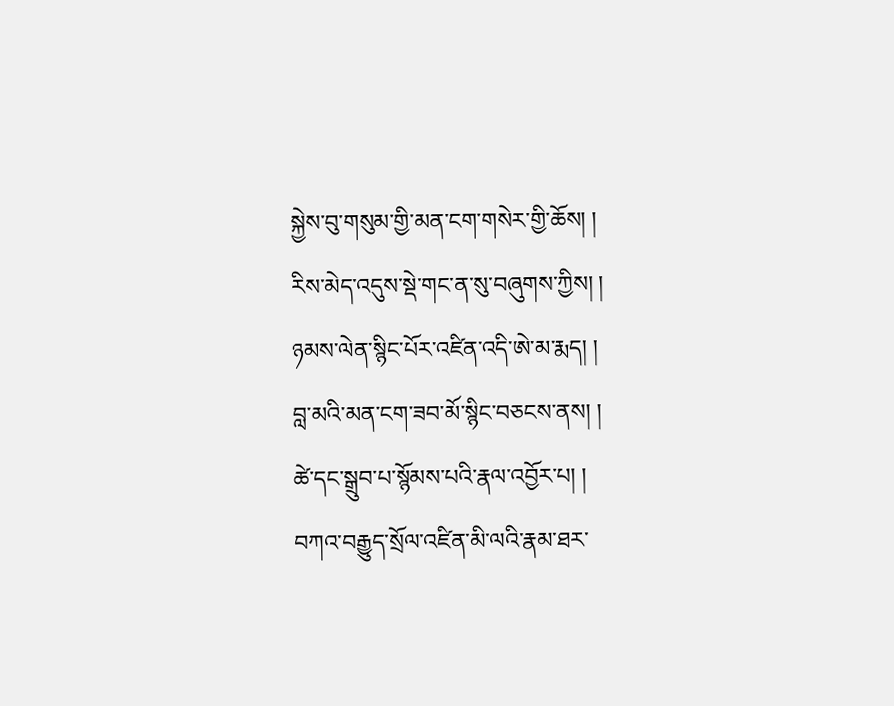སྐྱེས་བུ་གསུམ་གྱི་མན་ངག་གསེར་གྱི་ཆོས། །
རིས་མེད་འདུས་སྡེ་གང་ན་སུ་བཞུགས་ཀྱིས། །
ཉམས་ལེན་སྙིང་པོར་འཛིན་འདི་ཨེ་མ་རྨད། །
བླ་མའི་མན་ངག་ཟབ་མོ་སྙིང་བཅངས་ནས། །
ཚེ་དང་སྒྲུབ་པ་སྙོམས་པའི་རྣལ་འབྱོར་པ། །
བཀའ་བརྒྱུད་སྲོལ་འཛིན་མི་ལའི་རྣམ་ཐར་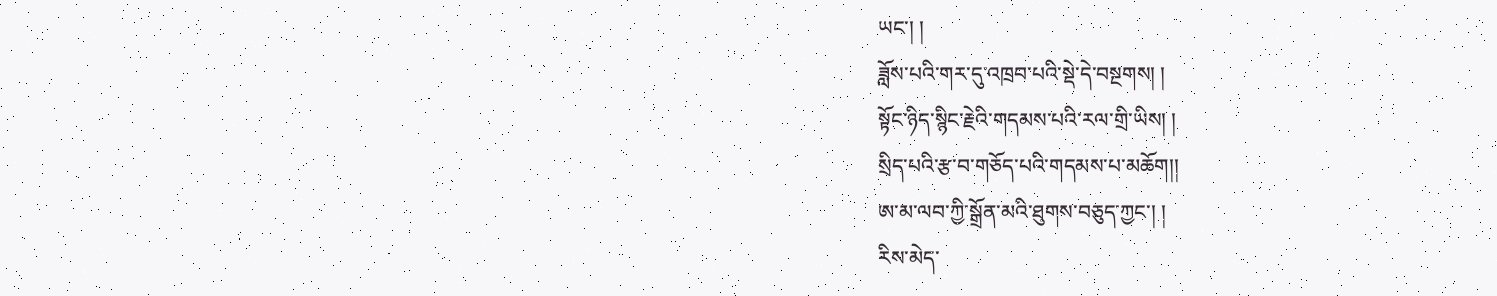ཡང་། །
ཟློས་པའི་གར་དུ་འཁྲབ་པའི་སྡེ་དེ་བསྔགས། །
སྟོང་ཉིད་སྙིང་རྗེའི་གདམས་པའི་རལ་གྲི་ཡིས། །
སྲིད་པའི་རྩ་བ་གཅོད་པའི་གདམས་པ་མཆོག།།
ཨ་མ་ལབ་ཀྱི་སྒྲོན་མའི་ཐུགས་བཅུད་ཀྱང་། །
རིས་མེད་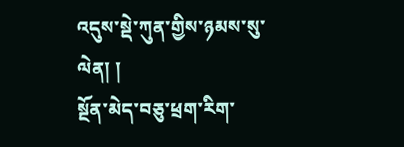འདུས་སྡེ་ཀུན་གྱིས་ཉམས་སུ་ལེན། །
སྔོན་མེད་བཅུ་ཕྲག་རིག་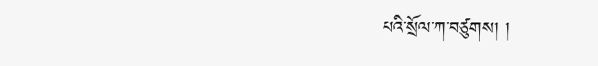པའི་སྲོལ་ཀ་བཙུགས། །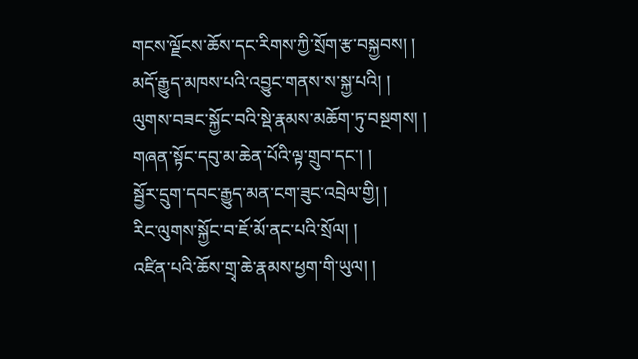གངས་ལྗོངས་ཆོས་དང་རིགས་ཀྱི་སྲོག་རྩ་བསྐྱབས། །
མདོ་རྒྱུད་མཁས་པའི་འབྱུང་གནས་ས་སྐྱ་པའི། །
ལུགས་བཟང་སྐྱོང་བའི་སྡེ་རྣམས་མཆོག་ཏུ་བསྔགས། །
གཞན་སྟོང་དབུ་མ་ཆེན་པོའི་ལྟ་གྲུབ་དང་། །
སྦྱོར་དྲུག་དབང་རྒྱུད་མན་ངག་ཟུང་འབྲེལ་གྱི། །
རིང་ལུགས་སྐྱོང་བ་ཇོ་མོ་ནང་པའི་སྲོལ། །
འཛིན་པའི་ཆོས་གྲྭ་ཆེ་རྣམས་ཕྱག་གི་ཡུལ། །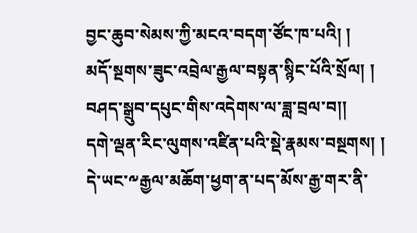བྱང་ཆུབ་སེམས་ཀྱི་མངའ་བདག་ཙོང་ཁ་པའི། །
མདོ་སྔགས་ཟུང་འབྲེལ་རྒྱལ་བསྟན་སྙིང་པོའི་སྲོལ། །
བཤད་སྒྲུབ་དཔུང་གིས་འདེགས་ལ་ཟླ་བྲལ་བ།།
དགེ་ལྡན་རིང་ལུགས་འཛིན་པའི་སྡེ་རྣམས་བསྔགས། །
དེ་ཡང་༸རྒྱལ་མཆོག་ཕྱག་ན་པད་མོས་རྒྱ་གར་ནི་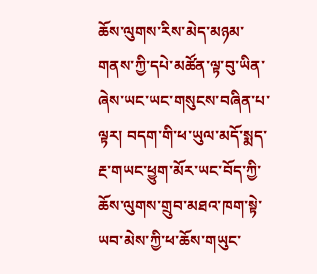ཆོས་ལུགས་རིས་མེད་མཉམ་གནས་ཀྱི་དཔེ་མཚོན་ལྟ་བུ་ཡིན་ཞེས་ཡང་ཡང་གསུངས་བཞིན་པ་ལྟར། བདག་གི་ཕ་ཡུལ་མདོ་སྨད་རྔ་གཡང་ཕྱུག་མོར་ཡང་བོད་ཀྱི་ཆོས་ལུགས་གྲུབ་མཐའ་ཁག་སྟེ་ཡབ་མེས་ཀྱི་ཕ་ཆོས་གཡུང་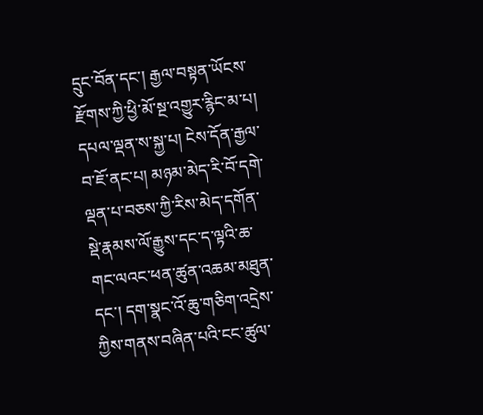དྲུང་བོན་དང་། རྒྱལ་བསྟན་ཡོངས་རྫོགས་ཀྱི་ཕྱི་མོ་སྔ་འགྱུར་རྙིང་མ་པ། དཔལ་ལྡན་ས་སྐྱ་པ། ངེས་དོན་རྒྱལ་བ་ཇོ་ནང་པ། མཉམ་མེད་རི་བོ་དགེ་ལྡན་པ་བཅས་ཀྱི་རིས་མེད་དགོན་སྡེ་རྣམས་ལོ་རྒྱུས་དང་ད་ལྟའི་ཆ་གང་ལའང་ཕན་ཚུན་འཆམ་མཐུན་དང་། དག་སྣང་འོ་ཆུ་གཅིག་འདྲེས་ཀྱིས་གནས་བཞིན་པའི་ངང་ཚུལ་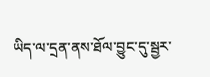ཡིད་ལ་དྲན་ནས་ཐོལ་བྱུང་དུ་སྦྱར་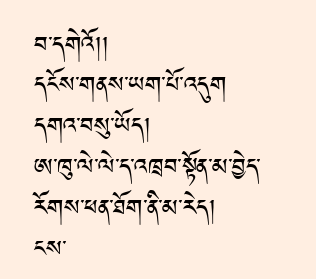བ་དགེའོ།།
དངོས་གནས་ཡག་པོ་འདུག དགའ་བསུ་ཡོད།
ཨ་ཁུ་ལེ་ལེ་ད་འཁྲབ་སྟོན་མ་བྱེད་རོགས་ཕན་ཐོག་ནི་མ་རེད།
ངས་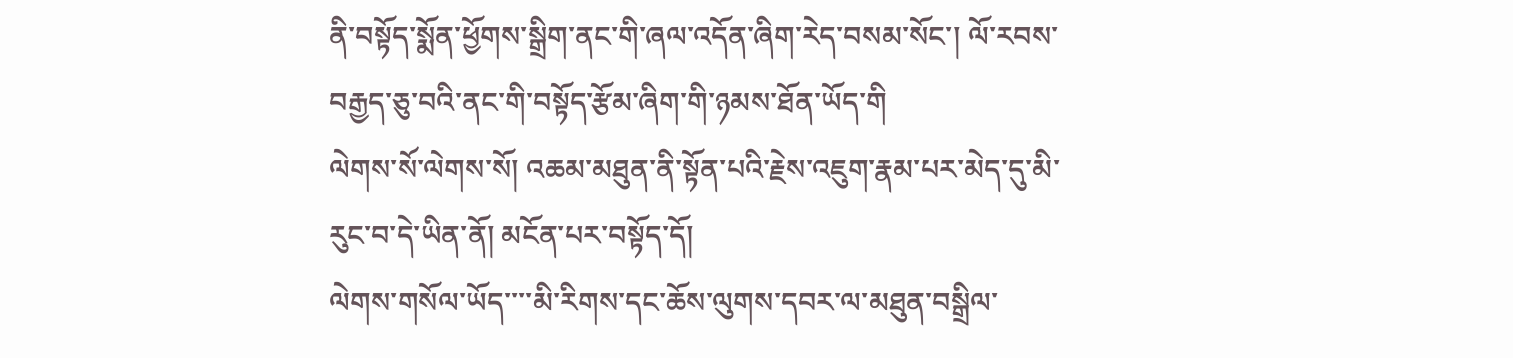ནི་བསྟོད་སྨོན་ཕྱོགས་སྒྲིག་ནང་གི་ཞལ་འདོན་ཞིག་རེད་བསམ་སོང་། ལོ་རབས་བརྒྱད་ཅུ་བའི་ནང་གི་བསྟོད་རྩོམ་ཞིག་གི་ཉམས་ཐོན་ཡོད་གི
ལེགས་སོ་ལེགས་སོ། འཆམ་མཐུན་ནི་སྟོན་པའི་རྗེས་འཇུག་རྣམ་པར་མེད་དུ་མི་རུང་བ་དེ་ཡིན་ནོ། མངོན་པར་བསྟོད་དོ།
ལེགས་གསོལ་ཡོད་་་་མི་རིགས་དང་ཆོས་ལུགས་དབར་ལ་མཐུན་བསྒྲིལ་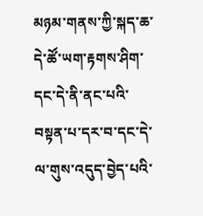མཉམ་གནས་ཀྱི་སྐད་ཆ་དེ་ཚོ་ཡག་རྟགས་ཤིག་དང་དེ་ནི་ནང་པའི་བསྟན་པ་དར་བ་དང་དེ་ལ་གུས་འདུད་བྱེད་པའི་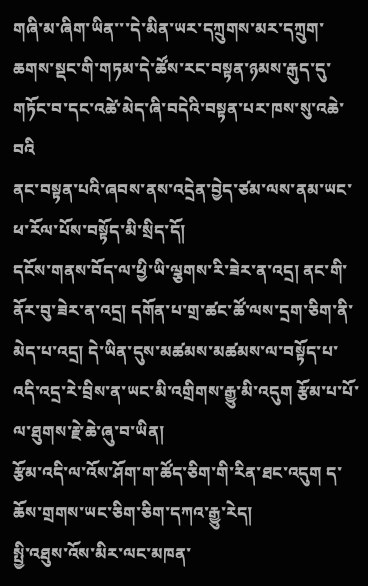གཞི་མ་ཞིག་ཡིན་་་དེ་མིན་ཡར་དཀྲུགས་མར་དཀྲུག་ཆགས་སྡང་གི་གཏམ་དེ་ཚོས་རང་བསྟན་ཉམས་རྒུད་དུ་གཏོང་བ་དང་འཚེ་མེད་ཞི་བདེའི་བསྟན་པར་ཁས་སུ་འཆེ་བའི
ནང་བསྟན་པའི་ཞབས་ནས་འདྲེན་བྱེད་ཙམ་ལས་ནམ་ཡང་ཕ་རོལ་པོས་བསྟོད་མི་སྲིད་དོ།
དངོས་གནས་བོད་ལ་ཕྱི་ཡི་ལྕགས་རི་ཟེར་ན་འདྲ། ནང་གི་ནོར་བུ་ཟེར་ན་འདྲ། དགོན་པ་གྲ་ཚང་ཚོ་ལས་དྲག་ཅིག་ནི་མེད་པ་འདྲ། དེ་ཡིན་དུས་མཚམས་མཚམས་ལ་བསྟོད་པ་འདི་འདྲ་རེ་བྲིས་ན་ཡང་མི་འགྲིགས་རྒྱུ་མི་འདུག རྩོམ་པ་པོ་ལ་ཐུགས་རྗེ་ཆེ་ཞུ་བ་ཡིན།
རྩོམ་འདི་ལ་འོས་ཤོག་ག་ཚོད་ཅིག་གི་རིན་ཐང་འདུག ད་ཆོས་གྲགས་ཡང་ཅིག་ཅིག་དཀའ་རྒྱུ་རེད།
སྤྱི་འཐུས་འོས་མིར་ལང་མཁན་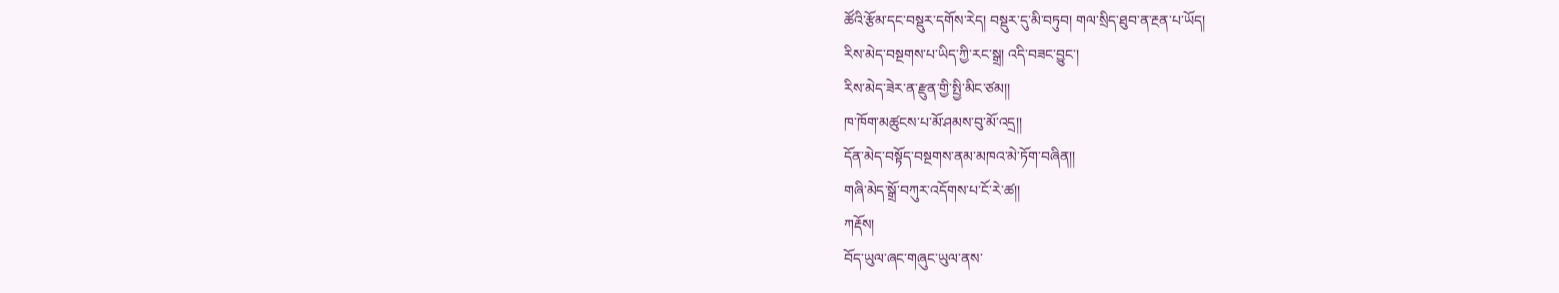ཚོའི་རྩོམ་དང་བསྡུར་དགོས་རེད། བསྡུར་དུ་མི་བཏུབ། གལ་སྲིད་ཐུབ་ན་རྔན་པ་ཡོད།
རིས་མེད་བསྔགས་པ་ཡིད་ཀྱི་རང་སྒྲ། འདི་བཟང་བྱུང་།
རིས་མེད་ཟེར་ན་རྫུན་གྱི་སྤྱི་མིང་ཙམ།།
ཁ་ཁོག་མཚུངས་པ་མོ་ཤམས་བུ་མོ་འདྲ།།
དོན་མེད་བསྟོད་བསྔགས་ནམ་མཁའ་མེ་ཏོག་བཞིན།།
གཞི་མེད་སྒྲོ་བཀུར་འདོགས་པ་ངོ་རེ་ཚ།།
ཀརྡོས།
བོད་ཡུལ་ཞང་གཞུང་ཡུལ་ནས་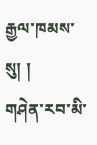རྒྱལ་ཁམས་སུ། །
གཤེན་རབ་མི་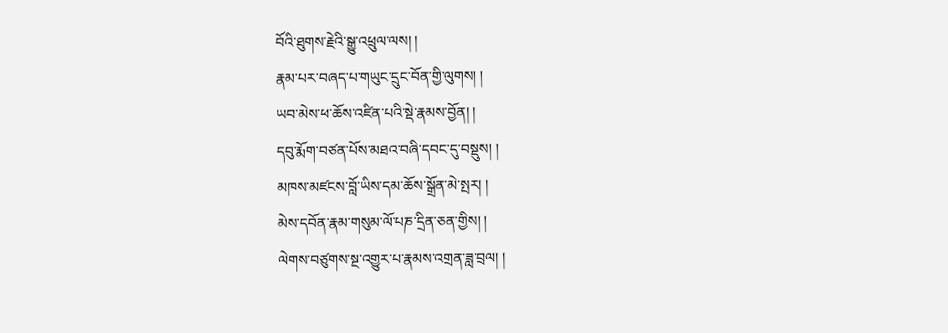བོའི་ཐུགས་རྗེའི་སྒྱུ་འཕྲུལ་ལས། །
རྣམ་པར་བཞད་པ་གཡུང་དྲུང་བོན་གྱི་ལུགས། །
ཡབ་མེས་ཕ་ཆོས་འཛིན་པའི་སྡེ་རྣམས་བྱོན། །
དབུ་རྨོག་བཙན་པོས་མཐའ་བཞི་དབང་དུ་བསྡུས། །
མཁས་མཛངས་བློ་ཡིས་དམ་ཆོས་སྒྲོན་མེ་སྤར། །
མེས་དབོན་རྣམ་གསུམ་ལོ་པཎ་དྲིན་ཅན་གྱིས། །
ལེགས་བཙུགས་སྔ་འགྱུར་པ་རྣམས་འགྲན་ཟླ་བྲལ། །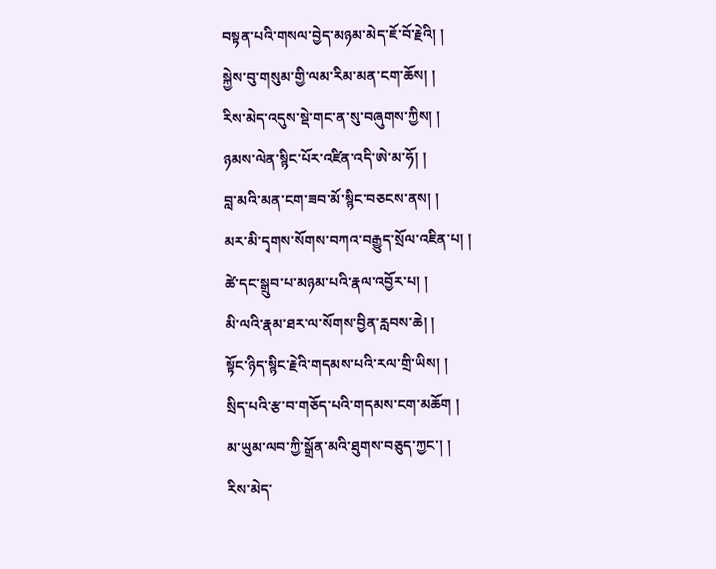བསྟན་པའི་གསལ་བྱེད་མཉམ་མེད་ཇོ་བོ་རྗེའི། །
སྐྱེས་བུ་གསུམ་གྱི་ལམ་རིམ་མན་ངག་ཆོས། །
རིས་མེད་འདུས་སྡེ་གང་ན་སུ་བཞུགས་ཀྱིས། །
ཉམས་ལེན་སྙིང་པོར་འཛིན་འདི་ཨེ་མ་ཧོ། །
བླ་མའི་མན་ངག་ཟབ་མོ་སྙིང་བཅངས་ནས། །
མར་མི་དྭགས་སོགས་བཀའ་བརྒྱུད་སྲོལ་འཇིན་པ། །
ཚེ་དང་སྒྲུབ་པ་མཉམ་པའི་རྣལ་འབྱོར་པ། །
མི་ལའི་རྣམ་ཐར་ལ་སོགས་བྱིན་རླབས་ཆེ། །
སྟོང་ཉིད་སྙིང་རྗེའི་གདམས་པའི་རལ་གྲི་ཡིས། །
སྲིད་པའི་རྩ་བ་གཅོད་པའི་གདམས་ངག་མཆོག །
མ་ཡུམ་ལབ་ཀྱི་སྒྲོན་མའི་ཐུགས་བཅུད་ཀྱང་། །
རིས་མེད་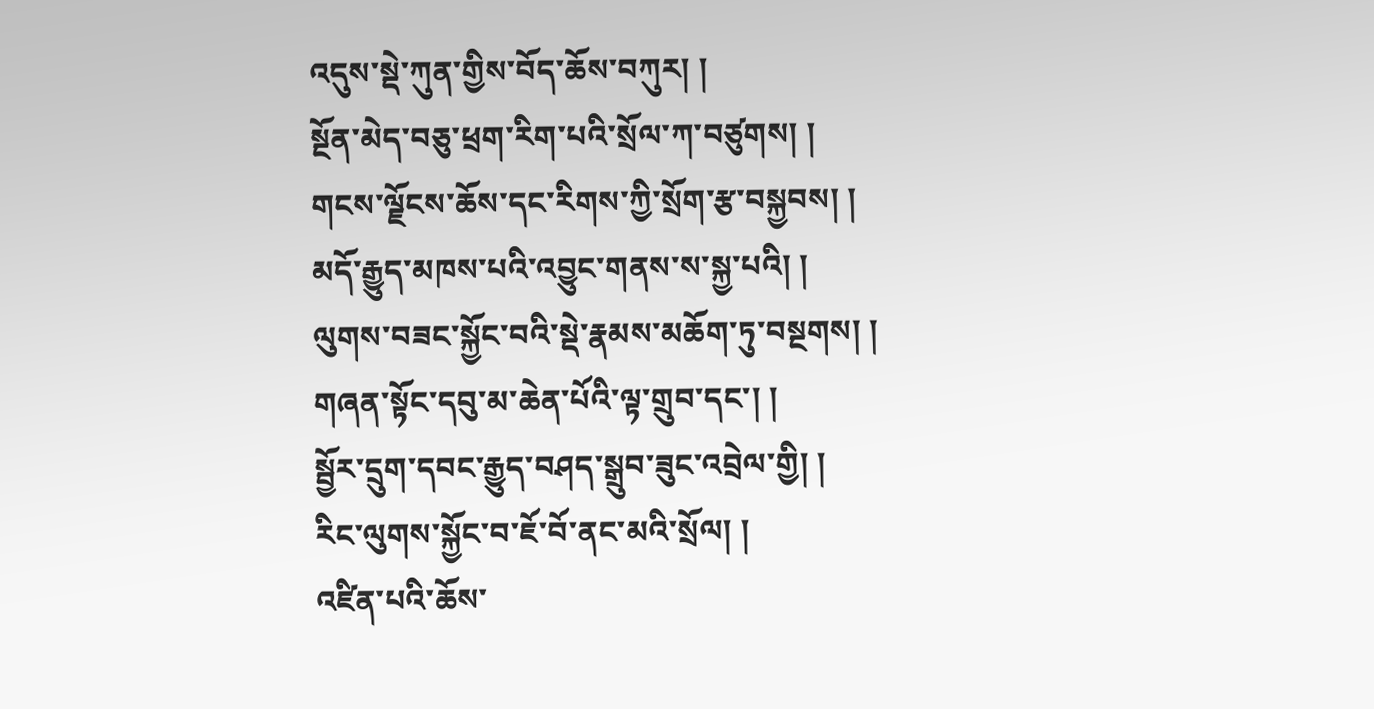འདུས་སྡེ་ཀུན་གྱིས་བོད་ཆོས་བཀུར། །
སྔོན་མེད་བཅུ་ཕྲག་རིག་པའི་སྲོལ་ཀ་བཙུགས། །
གངས་ལྗོངས་ཆོས་དང་རིགས་ཀྱི་སྲོག་རྩ་བསྐྱབས། །
མདོ་རྒྱུད་མཁས་པའི་འབྱུང་གནས་ས་སྐྱ་པའི། །
ལུགས་བཟང་སྐྱོང་བའི་སྡེ་རྣམས་མཆོག་ཏུ་བསྔགས། །
གཞན་སྟོང་དབུ་མ་ཆེན་པོའི་ལྟ་གྲུབ་དང་། །
སྦྱོར་དྲུག་དབང་རྒྱུད་བཤད་སྒྲུབ་ཟུང་འབྲེལ་གྱི། །
རིང་ལུགས་སྐྱོང་བ་ཇོ་བོ་ནང་མའི་སྲོལ། །
འཛིན་པའི་ཆོས་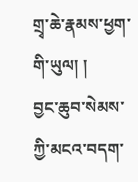གྲྭ་ཆེ་རྣམས་ཕྱག་གི་ཡུལ། །
བྱང་ཆུབ་སེམས་ཀྱི་མངའ་བདག་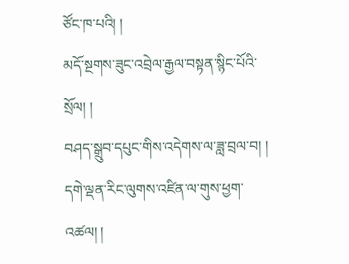ཙོང་ཁ་པའི། །
མདོ་སྔགས་ཟུང་འབྲེལ་རྒྱལ་བསྟན་སྙིང་པོའི་སྲོལ། །
བཤད་སྒྲུབ་དཔུང་གིས་འདེགས་ལ་ཟླ་བྲལ་བ། །
དགེ་ལྡན་རིང་ལུགས་འཛིན་ལ་གུས་ཕྱག་འཚལ། །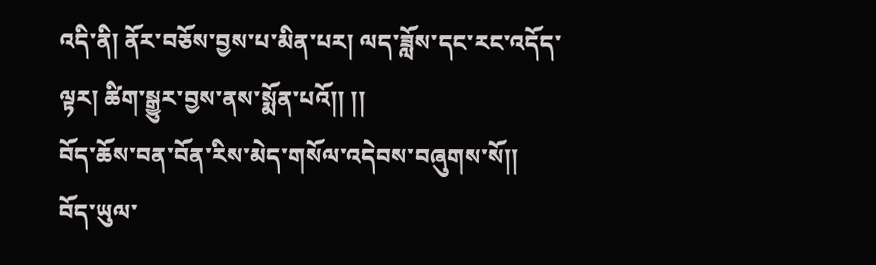འདི་ནི། ནོར་བཅོས་བྱས་པ་མིན་པར། ལད་ཟློས་དང་རང་འདོད་ལྟར། ཚིག་སྒྱུར་བྱས་ནས་སྨོན་པའོ།། །།
བོད་ཆོས་བན་བོན་རིས་མེད་གསོལ་འདེབས་བཞུགས་སོ།།
བོད་ཡུལ་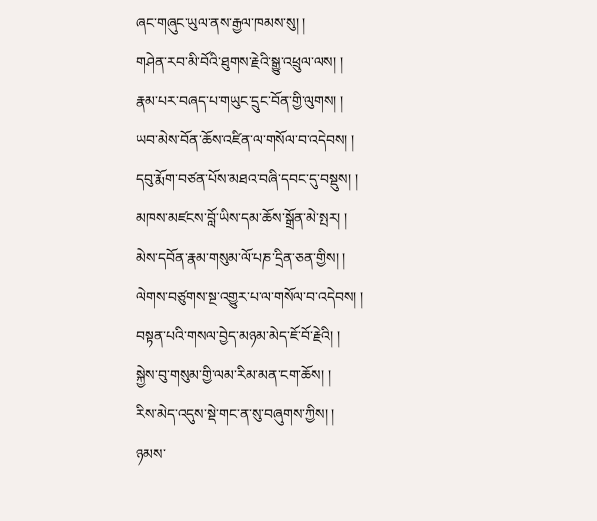ཞང་གཞུང་ཡུལ་ནས་རྒྱལ་ཁམས་སུ། །
གཤེན་རབ་མི་བོའི་ཐུགས་རྗེའི་སྒྱུ་འཕྲུལ་ལས། །
རྣམ་པར་བཞད་པ་གཡུང་དྲུང་བོན་གྱི་ལུགས། །
ཡབ་མེས་བོན་ཆོས་འཛིན་ལ་གསོལ་བ་འདེབས། །
དབུ་རྨོག་བཙན་པོས་མཐའ་བཞི་དབང་དུ་བསྡུས། །
མཁས་མཛངས་བློ་ཡིས་དམ་ཆོས་སྒྲོན་མེ་སྤར། །
མེས་དབོན་རྣམ་གསུམ་ལོ་པཎ་དྲིན་ཅན་གྱིས། །
ལེགས་བཙུགས་སྔ་འགྱུར་པ་ལ་གསོལ་བ་འདེབས། །
བསྟན་པའི་གསལ་བྱེད་མཉམ་མེད་ཇོ་བོ་རྗེའི། །
སྐྱེས་བུ་གསུམ་གྱི་ལམ་རིམ་མན་ངག་ཆོས། །
རིས་མེད་འདུས་སྡེ་གང་ན་སུ་བཞུགས་ཀྱིས། །
ཉམས་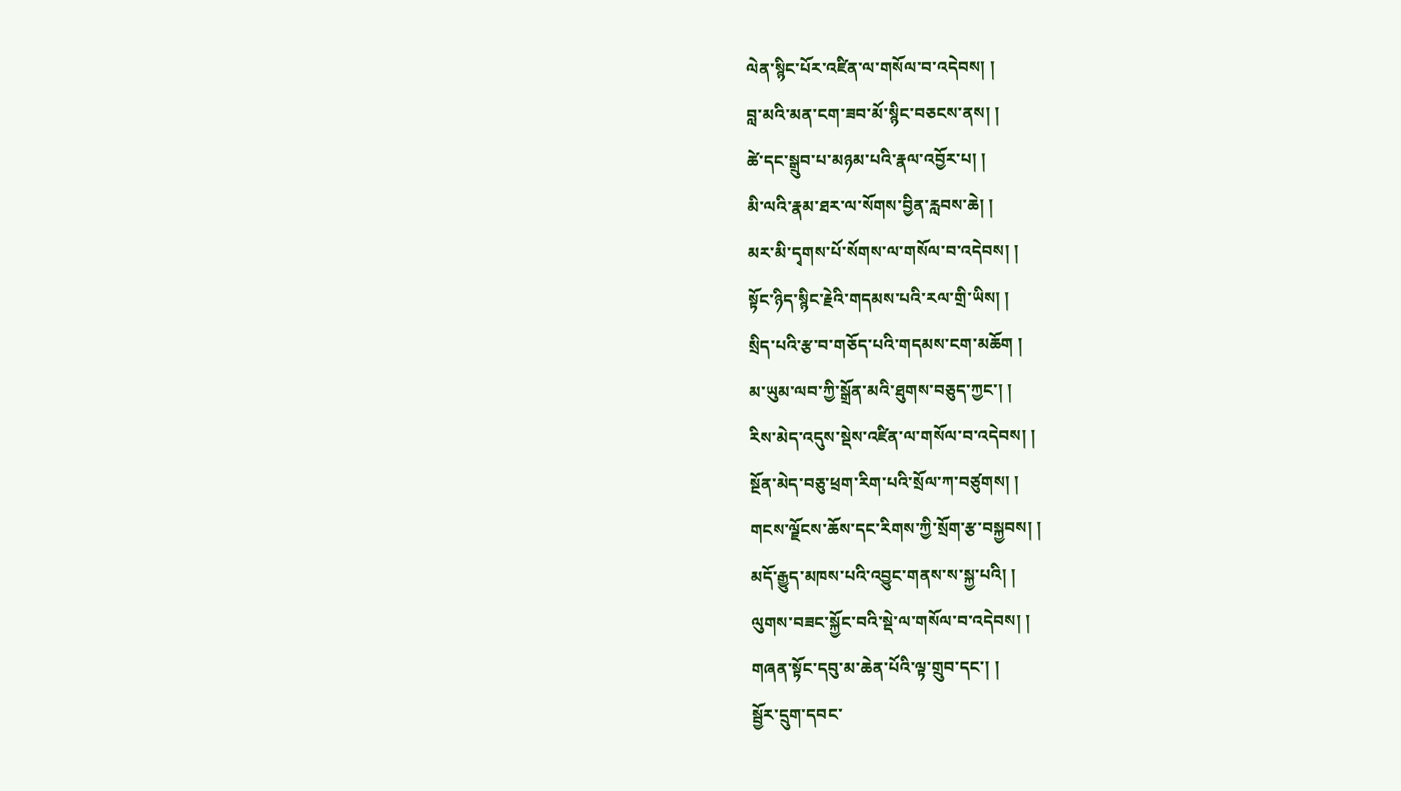ལེན་སྙིང་པོར་འཛིན་ལ་གསོལ་བ་འདེབས། །
བླ་མའི་མན་ངག་ཟབ་མོ་སྙིང་བཅངས་ནས། །
ཚེ་དང་སྒྲུབ་པ་མཉམ་པའི་རྣལ་འབྱོར་པ། །
མི་ལའི་རྣམ་ཐར་ལ་སོགས་བྱིན་རླབས་ཆེ། །
མར་མི་དྭགས་པོ་སོགས་ལ་གསོལ་བ་འདེབས། །
སྟོང་ཉིད་སྙིང་རྗེའི་གདམས་པའི་རལ་གྲི་ཡིས། །
སྲིད་པའི་རྩ་བ་གཅོད་པའི་གདམས་ངག་མཆོག །
མ་ཡུམ་ལབ་ཀྱི་སྒྲོན་མའི་ཐུགས་བཅུད་ཀྱང་། །
རིས་མེད་འདུས་སྡེས་འཛིན་ལ་གསོལ་བ་འདེབས། །
སྔོན་མེད་བཅུ་ཕྲག་རིག་པའི་སྲོལ་ཀ་བཙུགས། །
གངས་ལྗོངས་ཆོས་དང་རིགས་ཀྱི་སྲོག་རྩ་བསྐྱབས། །
མདོ་རྒྱུད་མཁས་པའི་འབྱུང་གནས་ས་སྐྱ་པའི། །
ལུགས་བཟང་སྐྱོང་བའི་སྡེ་ལ་གསོལ་བ་འདེབས། །
གཞན་སྟོང་དབུ་མ་ཆེན་པོའི་ལྟ་གྲུབ་དང་། །
སྦྱོར་དྲུག་དབང་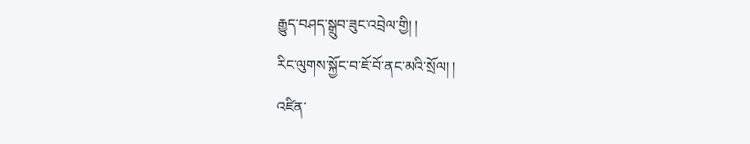རྒྱུད་བཤད་སྒྲུབ་ཟུང་འབྲེལ་གྱི། །
རིང་ལུགས་སྐྱོང་བ་ཇོ་བོ་ནང་མའི་སྲོལ། །
འཛིན་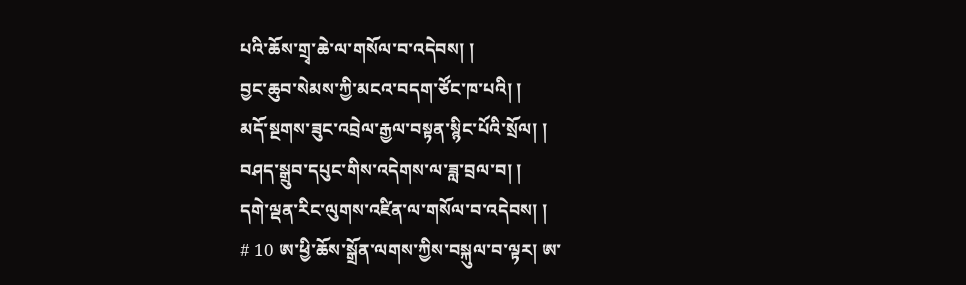པའི་ཆོས་གྲྭ་ཆེ་ལ་གསོལ་བ་འདེབས། །
བྱང་ཆུབ་སེམས་ཀྱི་མངའ་བདག་ཙོང་ཁ་པའི། །
མདོ་སྔགས་ཟུང་འབྲེལ་རྒྱལ་བསྟན་སྙིང་པོའི་སྲོལ། །
བཤད་སྒྲུབ་དཔུང་གིས་འདེགས་ལ་ཟླ་བྲལ་བ། །
དགེ་ལྡན་རིང་ལུགས་འཛིན་ལ་གསོལ་བ་འདེབས། །
# 10 ཨ་ཕྱི་ཆོས་སྒྲོན་ལགས་ཀྱིས་བསྐུལ་བ་ལྟར། ཨ་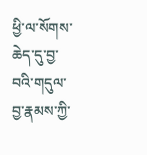ཕྱི་ལ་སོགས་ཆེད་དུ་བྱ་བའི་གདུལ་བྱ་རྣམས་ཀྱི་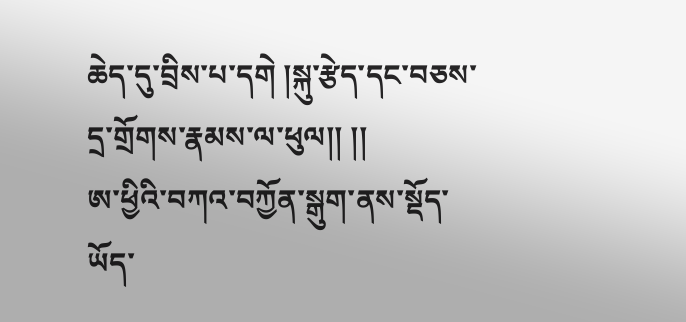ཆེད་དུ་བྲིས་པ་དགེ །སྐུ་རྩེད་དང་བཅས་དྲ་གྲོགས་རྣམས་ལ་ཕུལ།། །།
ཨ་ཕྱིའི་བཀའ་བཀྱོན་སྒུག་ནས་སྡོད་ཡོད་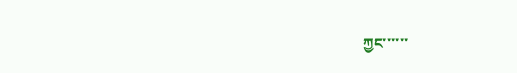ཀྱང་་་་་་